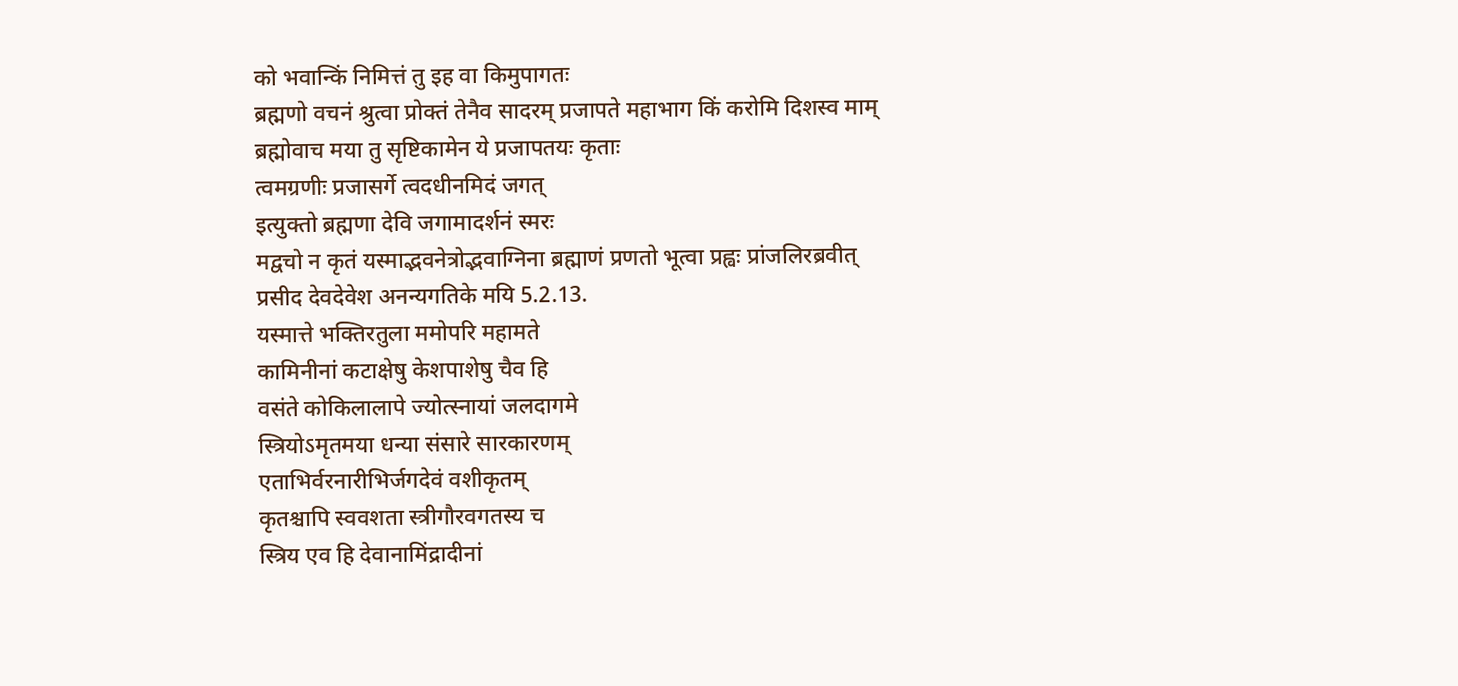को भवान्किं निमित्तं तु इह वा किमुपागतः
ब्रह्मणो वचनं श्रुत्वा प्रोक्तं तेनैव सादरम् प्रजापते महाभाग किं करोमि दिशस्व माम्
ब्रह्मोवाच मया तु सृष्टिकामेन ये प्रजापतयः कृताः
त्वमग्रणीः प्रजासर्गे त्वदधीनमिदं जगत्
इत्युक्तो ब्रह्मणा देवि जगामादर्शनं स्मरः
मद्वचो न कृतं यस्माद्भवनेत्रोद्भवाग्निना ब्रह्माणं प्रणतो भूत्वा प्रह्वः प्रांजलिरब्रवीत्
प्रसीद देवदेवेश अनन्यगतिके मयि 5.2.13.
यस्मात्ते भक्तिरतुला ममोपरि महामते
कामिनीनां कटाक्षेषु केशपाशेषु चैव हि
वसंते कोकिलालापे ज्योत्स्नायां जलदागमे
स्त्रियोऽमृतमया धन्या संसारे सारकारणम्
एताभिर्वरनारीभिर्जगदेवं वशीकृतम्
कृतश्चापि स्ववशता स्त्रीगौरवगतस्य च
स्त्रिय एव हि देवानामिंद्रादीनां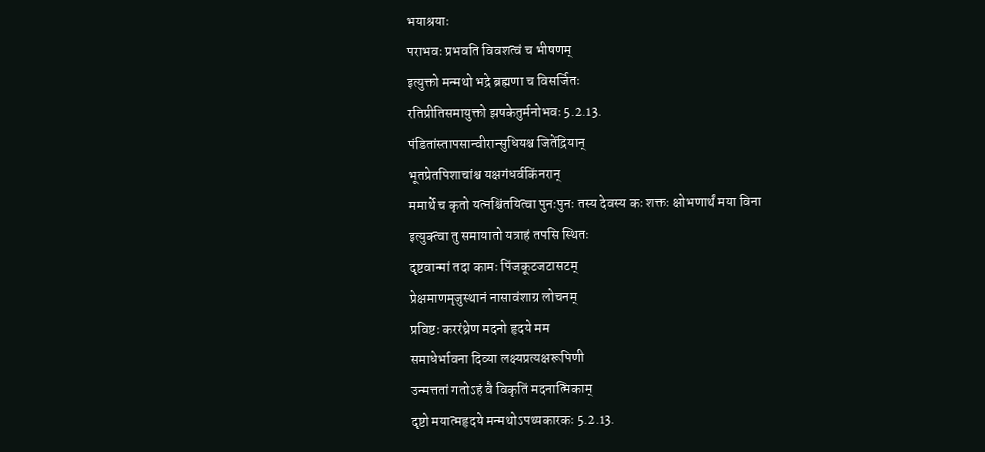भयाश्रयाः
पराभवः प्रभवति विवशत्वं च भीषणम्
इत्युक्तो मन्मथो भद्रे ब्रह्मणा च विसर्जितः
रतिप्रीतिसमायुक्तो झषकेतुर्मनोभवः 5.2.13.
पंडितांस्तापसान्वीरान्सुधियश्च जितेंद्रियान्
भूतप्रेतपिशाचांश्च यक्षगंधर्वकिंनरान्
ममार्थे च कृतो यत्नश्चिंतयित्वा पुनःपुनः तस्य देवस्य कः शक्तः क्षोभणार्थं मया विना
इत्युक्त्वा तु समायातो यत्राहं तपसि स्थितः
दृष्टवान्मां तदा कामः पिंजकूटजटासटम्
प्रेक्षमाणमृजुस्थानं नासावंशाग्र लोचनम्
प्रविष्टः कररंध्रेण मदनो हृदये मम
समाधेर्भावना दिव्या लक्ष्यप्रत्यक्षरूपिणी
उन्मत्ततां गतोऽहं वै विकृतिं मदनात्मिकाम्
दृष्टो मयात्महृदये मन्मथोऽपथ्यकारकः 5.2.13.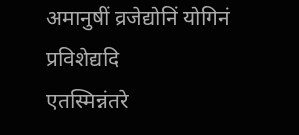अमानुषीं व्रजेद्योनिं योगिनं प्रविशेद्यदि
एतस्मिन्नंतरे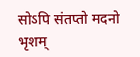सोऽपि संतप्तो मदनो भृशम्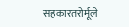सहकारतरोर्मूले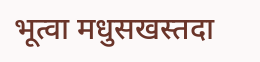भूत्वा मधुसखस्तदा